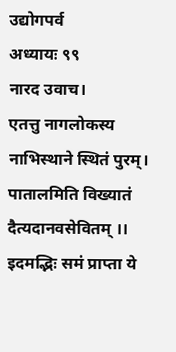उद्योगपर्व
अध्यायः ९९
नारद उवाच।
एतत्तु नागलोकस्य नाभिस्थाने स्थितं पुरम्।
पातालमिति विख्यातं दैत्यदानवसेवितम् ।।
इदमद्भिः समं प्राप्ता ये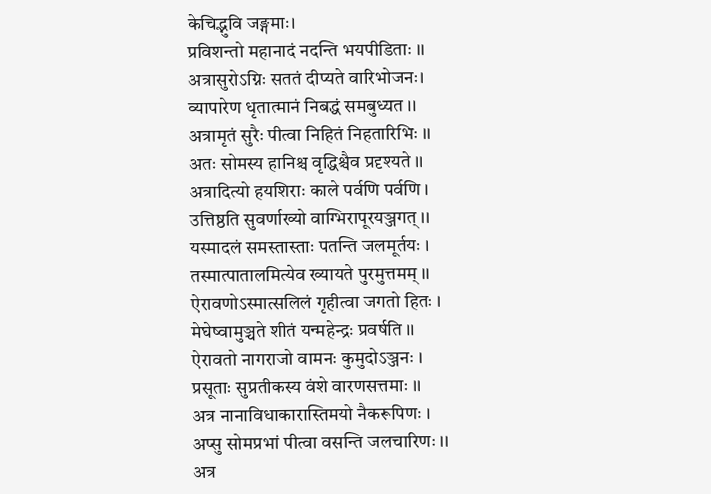केचिद्भुवि जङ्गमाः।
प्रविशन्तो महानादं नदन्ति भयपीडिताः ।।
अत्रासुरोऽग्निः सततं दीप्यते वारिभोजनः।
व्यापारेण धृतात्मानं निबद्धं समबुध्यत ।।
अत्रामृतं सुरैः पीत्वा निहितं निहतारिभिः ।।
अतः सोमस्य हानिश्च वृद्धिश्चैव प्रदृश्यते ।।
अत्रादित्यो हयशिराः काले पर्वणि पर्वणि ।
उत्तिष्ठति सुवर्णाख्यो वाग्भिरापूरयञ्जगत् ।।
यस्मादलं समस्तास्ताः पतन्ति जलमूर्तयः ।
तस्मात्पातालमित्येव ख्यायते पुरमुत्तमम् ।।
ऐरावणोऽस्मात्सलिलं गृहीत्वा जगतो हितः ।
मेघेष्वामुञ्चते शीतं यन्महेन्द्रः प्रवर्षति ।।
ऐरावतो नागराजो वामनः कुमुदोऽञ्जनः ।
प्रसूताः सुप्रतीकस्य वंशे वारणसत्तमाः ।।
अत्र नानाविधाकारास्तिमयो नैकरूपिणः ।
अप्सु सोमप्रभां पीत्वा वसन्ति जलचारिणः ।।
अत्र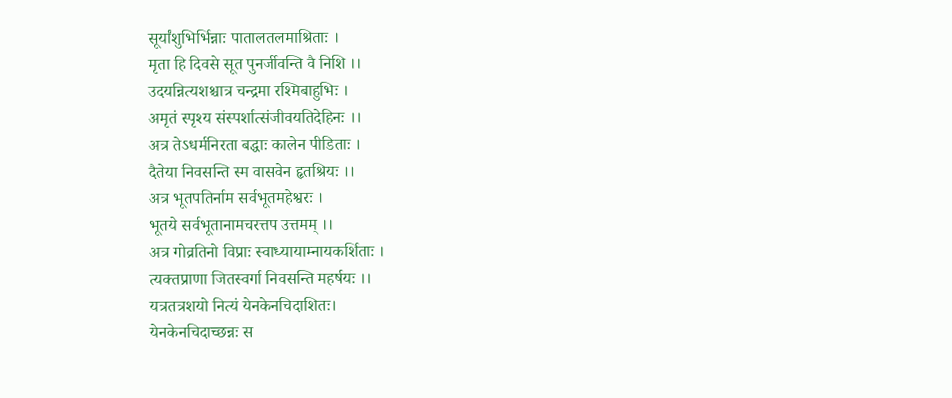सूर्यांशुभिर्भिन्नाः पातालतलमाश्रिताः ।
मृता हि दिवसे सूत पुनर्जीवन्ति वै निशि ।।
उदयन्नित्यशश्चात्र चन्द्रमा रश्मिबाहुभिः ।
अमृतं स्पृश्य संस्पर्शात्संजीवयतिदेहिनः ।।
अत्र तेऽधर्मनिरता बद्धाः कालेन पीडिताः ।
दैतेया निवसन्ति स्म वासवेन हृतश्रियः ।।
अत्र भूतपतिर्नाम सर्वभूतमहेश्वरः ।
भूतये सर्वभूतानामचरत्तप उत्तमम् ।।
अत्र गोव्रतिनो विप्राः स्वाध्यायाम्नायकर्शिताः ।
त्यक्तप्राणा जितस्वर्गा निवसन्ति महर्षयः ।।
यत्रतत्रशयो नित्यं येनकेनचिदाशितः।
येनकेनचिदाच्छन्नः स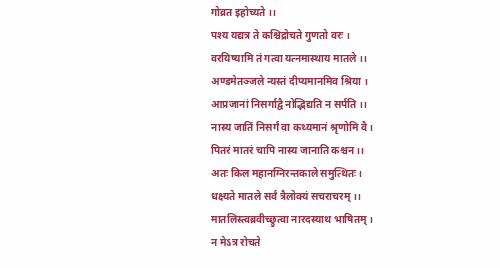गोव्रत इहोच्यते ।।
पश्य यद्यत्र ते कश्चिद्रोचते गुणतो वरः ।
वरयिष्यामि तं गत्वा यत्नमास्थाय मातले ।।
अण्डमेतञ्जले न्यस्तं दीप्यमानमिव श्रिया ।
आप्रजानां निसर्गाद्वै नोद्भिद्यति न सर्पति ।।
नास्य जातिं निसर्गं वा कथ्यमानं श्रृणोमि वै।
पितरं मातरं चापि नास्य जानाति कश्चन ।।
अतः किल महानग्निरन्तकाले समुत्थितः।
धक्ष्यते मातले सर्वं त्रैलोक्यं सचराचरम् ।।
मातलिस्त्वब्रवीच्छ्रुत्वा नारदस्याथ भाषितम् ।
न मेऽत्र रोचते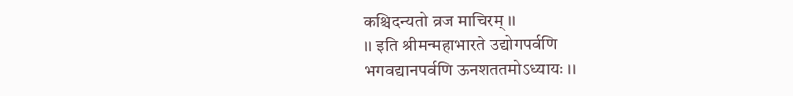कश्चिदन्यतो व्रज माचिरम् ।।
।। इति श्रीमन्महाभारते उद्योगपर्वणि
भगवद्यानपर्वणि ऊनशततमोऽध्यायः ।।